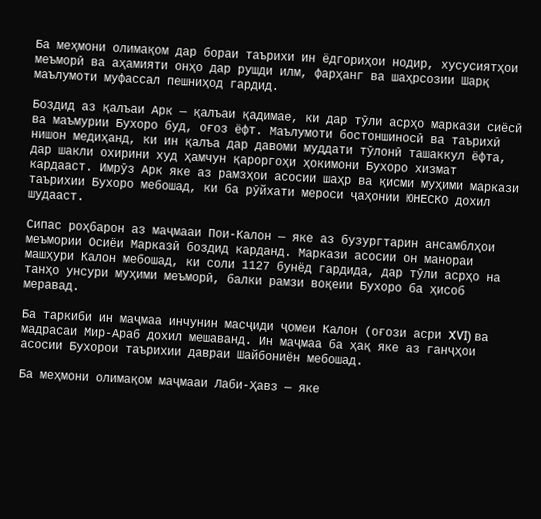Ба меҳмони олимақом дар бораи таърихи ин ёдгориҳои нодир, хусусиятҳои меъморӣ ва аҳамияти онҳо дар рушди илм, фарҳанг ва шаҳрсозии Шарқ маълумоти муфассал пешниҳод гардид.

Боздид аз қалъаи Арк — қалъаи қадимае, ки дар тӯли асрҳо маркази сиёсӣ ва маъмурии Бухоро буд, оғоз ёфт. Маълумоти бостоншиносӣ ва таърихӣ нишон медиҳанд, ки ин қалъа дар давоми муддати тӯлонӣ ташаккул ёфта, дар шакли охирини худ ҳамчун қароргоҳи ҳокимони Бухоро хизмат кардааст. Имрӯз Арк яке аз рамзҳои асосии шаҳр ва қисми муҳими маркази таърихии Бухоро мебошад, ки ба рӯйхати мероси ҷаҳонии ЮНЕСКО дохил шудааст.

Сипас роҳбарон аз маҷмааи Пои-Калон — яке аз бузургтарин ансамблҳои меъмории Осиёи Марказӣ боздид карданд. Маркази асосии он манораи машҳури Калон мебошад, ки соли 1127 бунёд гардида, дар тӯли асрҳо на танҳо унсури муҳими меъморӣ, балки рамзи воқеии Бухоро ба ҳисоб меравад.

Ба таркиби ин маҷмаа инчунин масҷиди ҷомеи Калон (оғози асри XVI) ва мадрасаи Мир-Араб дохил мешаванд. Ин маҷмаа ба ҳақ яке аз ганҷҳои асосии Бухорои таърихии давраи Шайбониён мебошад.

Ба меҳмони олимақом маҷмааи Лаби-Ҳавз — яке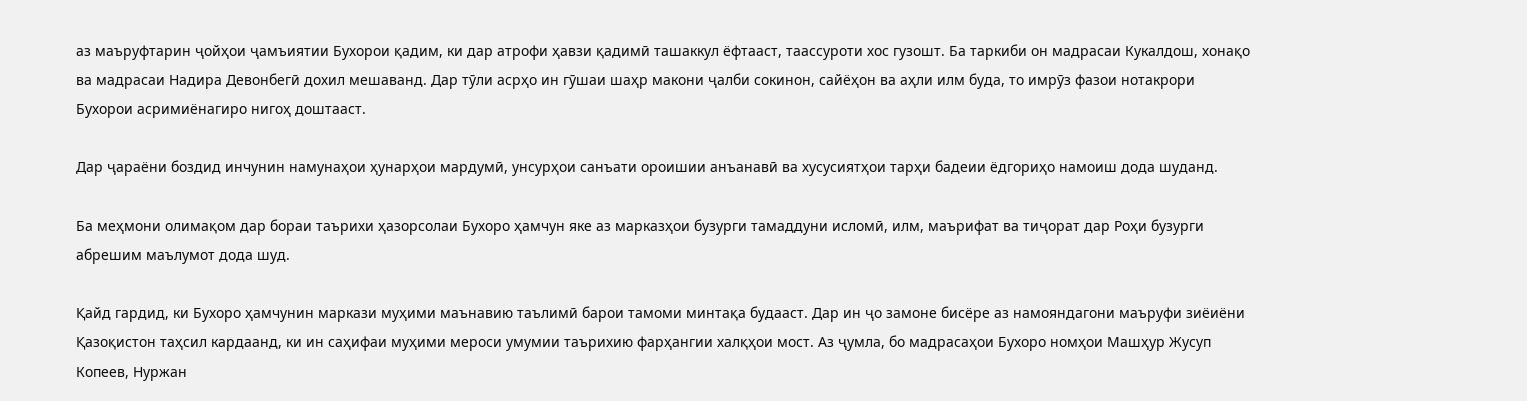аз маъруфтарин ҷойҳои ҷамъиятии Бухорои қадим, ки дар атрофи ҳавзи қадимӣ ташаккул ёфтааст, таассуроти хос гузошт. Ба таркиби он мадрасаи Кукалдош, хонақо ва мадрасаи Надира Девонбегӣ дохил мешаванд. Дар тӯли асрҳо ин гӯшаи шаҳр макони ҷалби сокинон, сайёҳон ва аҳли илм буда, то имрӯз фазои нотакрори Бухорои асримиёнагиро нигоҳ доштааст.

Дар ҷараёни боздид инчунин намунаҳои ҳунарҳои мардумӣ, унсурҳои санъати ороишии анъанавӣ ва хусусиятҳои тарҳи бадеии ёдгориҳо намоиш дода шуданд.

Ба меҳмони олимақом дар бораи таърихи ҳазорсолаи Бухоро ҳамчун яке аз марказҳои бузурги тамаддуни исломӣ, илм, маърифат ва тиҷорат дар Роҳи бузурги абрешим маълумот дода шуд.

Қайд гардид, ки Бухоро ҳамчунин маркази муҳими маънавию таълимӣ барои тамоми минтақа будааст. Дар ин ҷо замоне бисёре аз намояндагони маъруфи зиёиёни Қазоқистон таҳсил кардаанд, ки ин саҳифаи муҳими мероси умумии таърихию фарҳангии халқҳои мост. Аз ҷумла, бо мадрасаҳои Бухоро номҳои Машҳур Жусуп Копеев, Нуржан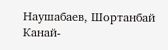Наушабаев, Шортанбай Канай-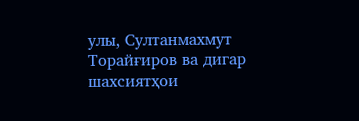улы, Султанмахмут Торайғиров ва дигар шахсиятҳои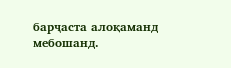барҷаста алоқаманд мебошанд.